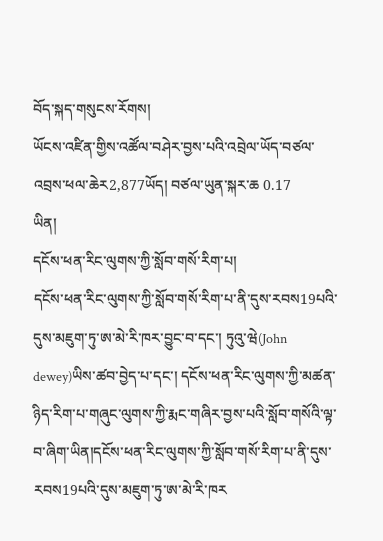བོད་སྐད་གསུངས་རོགས།
ཡོངས་འཛིན་གྱིས་འཚོལ་བཤེར་བྱས་པའི་འབྲེལ་ཡོད་བཙལ་འབྲས་ཕལ་ཆེར2,877ཡོད། བཙལ་ཡུན་སྐར་ཆ 0.17
ཡིན།
དངོས་ཕན་རིང་ལུགས་ཀྱི་སློབ་གསོ་རིག་པ།
དངོས་ཕན་རིང་ལུགས་ཀྱི་སློབ་གསོ་རིག་པ་ནི་དུས་རབས19པའི་དུས་མཇུག་ཏུ་ཨ་མེ་རི་ཁར་བྱུང་བ་དང་། ཏུའུ་ཝེ(John dewey)ཡིས་ཚབ་བྱེད་པ་དང་། དངོས་ཕན་རིང་ལུགས་ཀྱི་མཚན་ཉིད་རིག་པ་གཞུང་ལུགས་ཀྱི་རྨང་གཞིར་བྱས་པའི་སློབ་གསོའི་ལྟ་བ་ཞིག་ཡིན།དངོས་ཕན་རིང་ལུགས་ཀྱི་སློབ་གསོ་རིག་པ་ནི་དུས་རབས19པའི་དུས་མཇུག་ཏུ་ཨ་མེ་རི་ཁར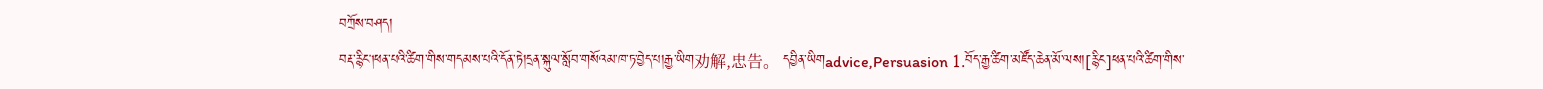བཀྲོས་བཤད།
བརྡ་རྙིང།ཕན་པའི་ཚིག་གིས་གདམས་པའི་དོན་ཏེ།དྲན་སྐུལ་སློབ་གསོའམ་ཁ་ཏ་བྱེད་པ།རྒྱ་ཡིག劝解,忠告。 དབྱིན་ཡིགadvice,Persuasion 1.བོད་རྒྱ་ཚིག་མཛོད་ཆེན་མོ་ལས།[རྙིང]ཕན་པའི་ཚིག་གིས་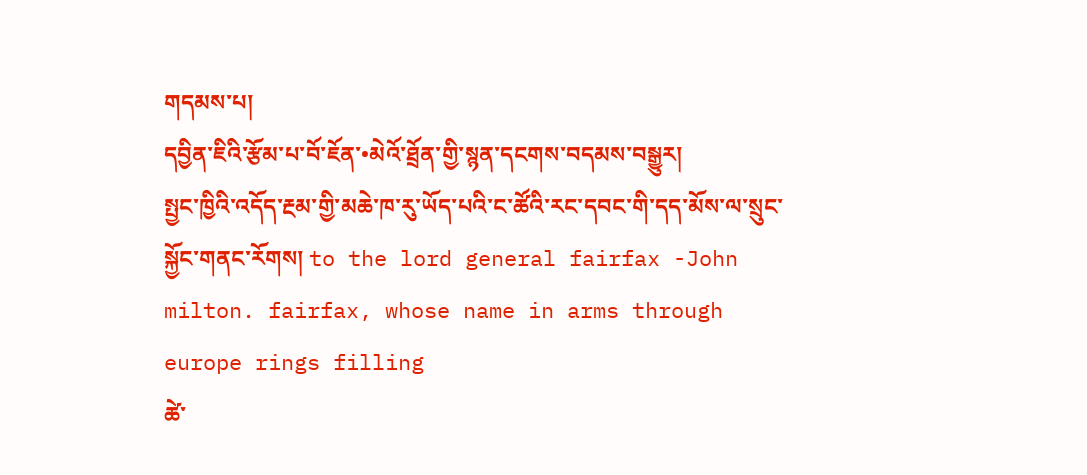གདམས་པ།
དབྱིན་ཇིའི་རྩོམ་པ་བོ་ཇོན་•མེའོ་ཐྲོན་གྱི་སྙན་དངགས་བདམས་བསྒྱུར།
སྤྱང་ཁྱིའི་འདོད་རྔམ་གྱི་མཆེ་ཁ་རུ་ཡོད་པའི་ང་ཚོའི་རང་དབང་གི་དད་མོས་ལ་སྲུང་སྐྱོང་གནང་རོགས། to the lord general fairfax -John milton. fairfax, whose name in arms through europe rings filling
ཚེ་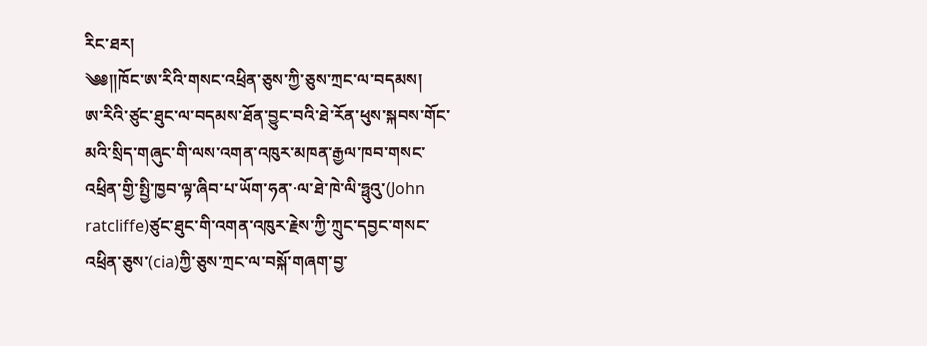རིང་ཐར།
༄༅།།ཁོང་ཨ་རིའི་གསང་འཕྲིན་ཅུས་ཀྱི་ཅུས་ཀྲང་ལ་བདམས།
ཨ་རིའི་ཙུང་ཐུང་ལ་བདམས་ཐོན་བྱུང་བའི་ཐེ་རོན་ཕུས་སྐབས་གོང་མའི་སྲིད་གཞུང་གི་ལས་འགན་འཁུར་མཁན་རྒྱལ་ཁབ་གསང་འཕྲིན་གྱི་སྤྱི་ཁྱབ་ལྟ་ཞིབ་པ་ཡོག་ཧན་·ལ་ཐེ་ཁེ་ལི་ཧྥུའུ་(John ratcliffe)ཙུང་ཐུང་གི་འགན་འཁུར་རྗེས་ཀྱི་ཀྲུང་དབྱང་གསང་འཕྲིན་ཅུས་(cia)ཀྱི་ཅུས་ཀྲང་ལ་བསྐོ་གཞག་བྱ་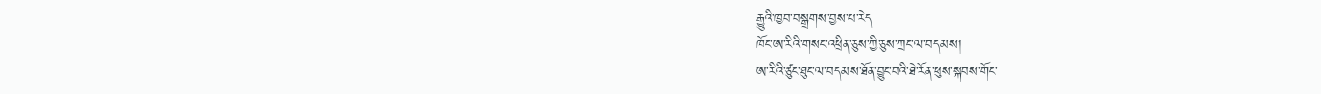རྒྱུའི་ཁྱབ་བསྒྲགས་བྱས་པ་རེད
ཁོང་ཨ་རིའི་གསང་འཕྲིན་ཅུས་ཀྱི་ཅུས་ཀྲང་ལ་བདམས།
ཨ་རིའི་ཙུང་ཐུང་ལ་བདམས་ཐོན་བྱུང་བའི་ཐེ་རོན་ཕུས་སྐབས་གོང་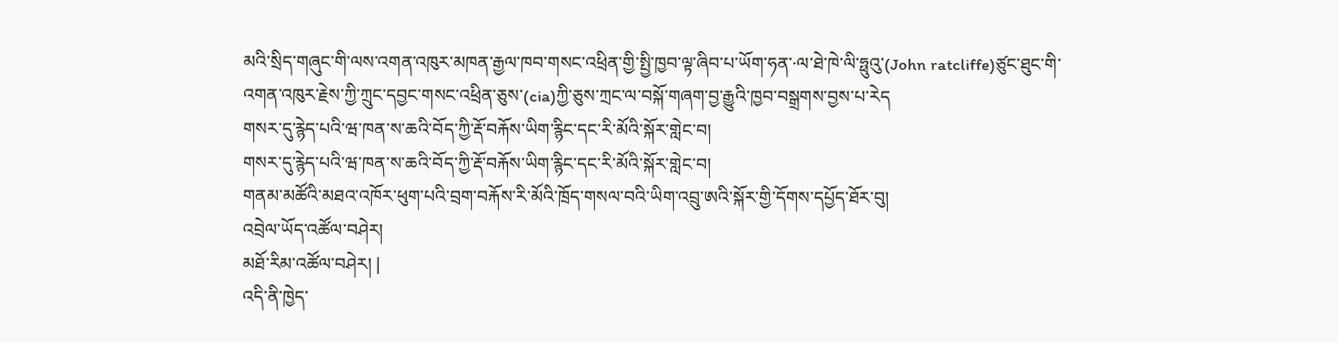མའི་སྲིད་གཞུང་གི་ལས་འགན་འཁུར་མཁན་རྒྱལ་ཁབ་གསང་འཕྲིན་གྱི་སྤྱི་ཁྱབ་ལྟ་ཞིབ་པ་ཡོག་ཧན་·ལ་ཐེ་ཁེ་ལི་ཧྥུའུ་(John ratcliffe)ཙུང་ཐུང་གི་འགན་འཁུར་རྗེས་ཀྱི་ཀྲུང་དབྱང་གསང་འཕྲིན་ཅུས་(cia)ཀྱི་ཅུས་ཀྲང་ལ་བསྐོ་གཞག་བྱ་རྒྱུའི་ཁྱབ་བསྒྲགས་བྱས་པ་རེད
གསར་དུ་རྙེད་པའི་ཝ་ཁན་ས་ཆའི་བོད་ཀྱི་རྡོ་བརྐོས་ཡིག་རྙིང་དང་རི་མོའི་སྐོར་གླེང་བ།
གསར་དུ་རྙེད་པའི་ཝ་ཁན་ས་ཆའི་བོད་ཀྱི་རྡོ་བརྐོས་ཡིག་རྙིང་དང་རི་མོའི་སྐོར་གླེང་བ།
གནམ་མཚོའི་མཐའ་འཁོར་ཕུག་པའི་བྲག་བརྐོས་རི་མོའི་ཁྲོད་གསལ་བའི་ཡིག་འབྲུ་ཨའི་སྐོར་གྱི་དོགས་དཔྱོད་ཐོར་བུ།
འབྲེལ་ཡོད་འཚོལ་བཤེར།
མཐོ་རིམ་འཚོལ་བཤེར། |
འདི་ནི་ཁྱེད་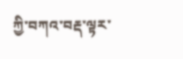ཀྱི་བཀའ་བརྡ་ལྟར་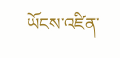ཡོངས་འཛིན་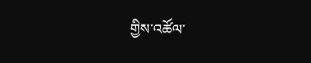གྱིས་འཚོལ་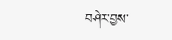བཤེར་བྱས་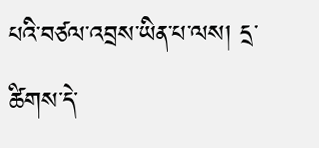པའི་བཙལ་འབྲས་ཡིན་པ་ལས། དྲ་ཚིགས་དེ་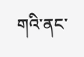གའི་ནང་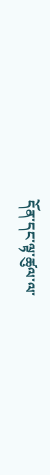དོན་དང་ལྟ་ཚུལ་ལ་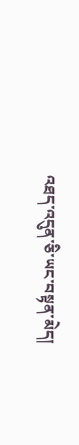འཐད་འདུན་ཅི་ཡང་བསྟན་མེད།